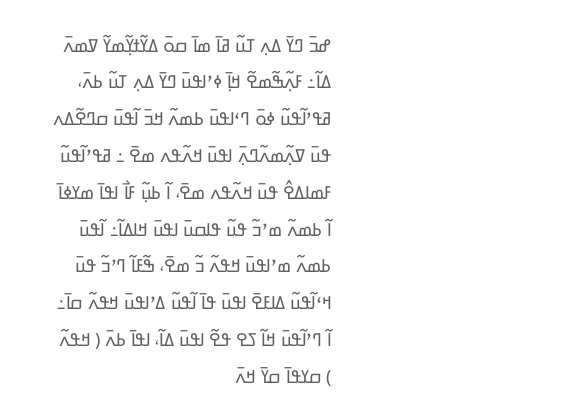ߝߏ߫ ߣߌ߫ ߡߍ߲ ߠߎ߬ ߥߊ߫ ߘߊ߫ ߛߋ߫ ߡߌ߬ߙߌ߲߬ߘߌ߬ ߜߘߍ߫ ߡߊ߬߸ ߓߍ߲߬ߒ߬ߘߐ߬ ߞߊ߲߫ ߦߴߊߟߎ߫ ߣߌ߫ ߡߍ߲ ߠߎ߬ ߕߍ߫، ߥߟߴߊ߬ߟߎ߬ ߦߋ߫ ߣߵߊߟߎ߫ ߕߘߍ߬ ߞߏ߫ ߊ߬ߟߎ߫ ߛߣߐ߬ߡߍ ߟߎ߫ ߜߍ߲߬ߘߍ߬ߣߍ߲߫ ߊߟߎ߫ ߞߍ߬ߟߍ ߘߐ߫ ߸ ߥߟߴߊ߬ߟߎ߬ ߓߘߊߡߐ߮ ߟߎ߫ ߞߍ߬ߟߍ ߘߐ߫، ߊ߬ ߕߎ߲߬ ߓߊ߯ ߊߟߊ߫ ߘߌߦߊ߫ ߊ߬ ߕߘߍ߬ ߘߴߏ߬ ߟߎ߬ ߟߊߛߎ߫ ߊߟߎ߫ ߞߊߡߊ߬߸ ߊ߬ߟߎ߫ ߕߘߍ߬ ߘߴߊߟߎ߫ ߞߟߍ߬ ߏ߬ ߘߐ߫، ߒ߬ߓߊ߬ ߣߴߏ߬ ߟߎ߫ ߞߵߊ߬ߟߎ߬ ߡߊߓߐ߫ ߊߟߎ߫ ߟߊ߫ ߊ߬ߟߎ߬ ߡߴߊߟߎ߫ ߞߟߍ߬ ߛߊ߫߸ ߊ߬ ߣߴߊ߬ߟߎ߫ ߞߊ߬ ߖߐ ߟߐ߬ ߊߟߎ߫ ߡߊ߬، ߊߟߊ߫ ߕߍ߫ ( ߞߟߍ߬ ) ߛߌߟߊ߫ ߛߌ߫ ߞߍ߫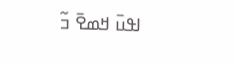ߊߟߎ߫ ߞߘߐ߫ ߏ߬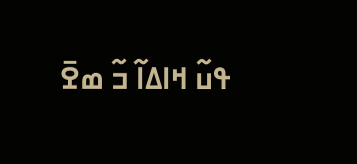ߟߎ߬ ߞߊߡߊ߬ ߏ߬ ߘߐ߫